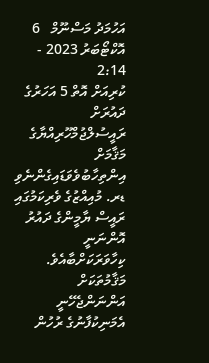އަހުމަދު މަސްނޫމް   6 އޮކްޓޯބަރު 2023 - 2:14
ކުރިއަށް އޮތް 5 އަހަރުގެ ދައުރަށް ރައީސުލްޖުމްހޫރިއްޔާގެ މަޤާމަށް އިންތިހާބުވެވަޑައިގެންނެވި ޑރ. މުއިއްޒުގެ ވެރިކަމުގައި ރައީސް ޔާމީންގެ ދައުރު އޮންނަނީ ކިހާވަރަކަށްބާއެވެ. މަޤާމުތަކަށް އަންނަންޖެހޭނީ އެމަނިކުފާނުގެ ރުހުން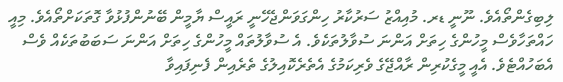ލިބިގެންތޯއެވެ. ނޫނީ ޑރ. މުއިއްޒު ސަރުކާރު ހިންގަވަންޖެހޭނީ ރައީސް ޔާމީން ބޭނުންފުޅުވާ ގޮތަކަށްތޯއެވެ. މިއީ ހައްތަހާވެސް މީހުންގެ ހިތަށް އަންނަ ސުވާލުތަކެވެ. އެ ސުވާލުތައް މީހުންގެ ހިތަށް އަންނަ ސަބަބުތަކެއް ވެސް އެބަހުއްޓެވެ. އެއީ މީގެކުރިން ރާއްޖޭގެ ވެރިކަމުގެ އެތެރެކޮއިލުގެ ތެރެއިން ފެނިފައިވާ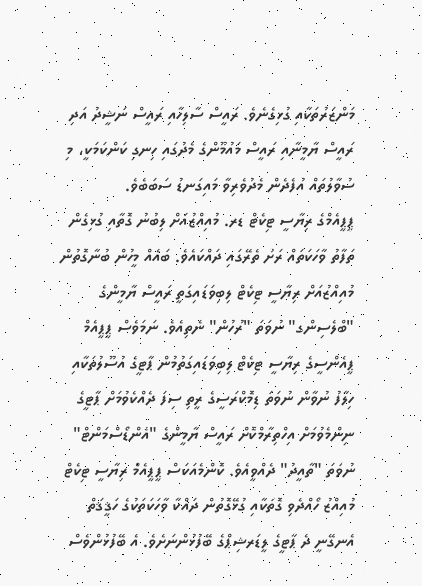މަންޒަރުތަކާއި ގުޅިގެނެވެ. ރައީސް ސާލިހާއި ރައީސް ނަޝީދު އަދި ރައީސް ޔާމީނާއި ރައީސް މައުމޫންގެ މެދުގައި ހިނގި ކަންކަމަކީ، މި ސުވާލުތައް އުފެދެން މެދުވެރިވާ މައިގަނޑު ސަބަބެވެ.
ޕީޕީއެމްގެ ރިޔާސީ ޓިކެޓް ޑރ. މުއިއްޒުއަށް ލިބުނު ގޮތާއި ގުޅިގެން ތަފާތު ވާހަކަތައް ރަށު ތެރޭގައި ދައްކައެވެ. ބައެއް މީހުން ބުނާގޮތުން މުއިއްޒުއަށް ރިޔާސީ ޓިކެޓް ލިބިވަޑައިގަތީ ރައީސް ޔާމީންގެ "ބްލެސިންގ" ނުވަތަ "ރުހުން" ނެތިއެވެ. ނަމަވެސް ޕީޕީއެމް ޕީއެންސީގެ ރިޔާސީ ޓިކެޓް ލިބިވަޑައިގަތުމުން ޕާޓީގެ އުސޫލުތަކާއި ހިލާފު ނުވާން ނުވަތަ ޑިމޮކްރަސީގެ ރީތި ސިފަ ދެއްކެވުމަށް ޕާޓީގެ ނިންމެވުމަށް އިހްތިރާމްކޮށް ރައީސް ޔާމީންގެ "އެންޑޯސްމަންޓް" ނުވަތަ "ތާއީދު" ދެއްވީއެވެ. ކޮންމެއަކަސް ޕީޕީއެމް ރިޔާސީ ޓިކެޓް މުއިއްޒު ހޯއްދެވި ގޮތަކާއި ގުޅޭގޮތުން ދައްކާ ވާހަކަތަކުގެ ހަޤީޤަތް އެނގޭނީ ދެ ޕާޓީގެ ލީޑަރޝިޕްގެ ބޭފުޅުންނަށެވެ. އެ ބޭފުޅުންވެސް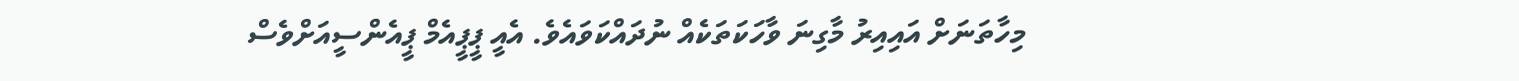މިހާތަނަށް އައިއިރު މާގިނަ ވާހަކަތަކެއް ނުދައްކަވައެވެ. އެއީ ޕީޕީއެމް ޕީއެންސީއަށްވެސް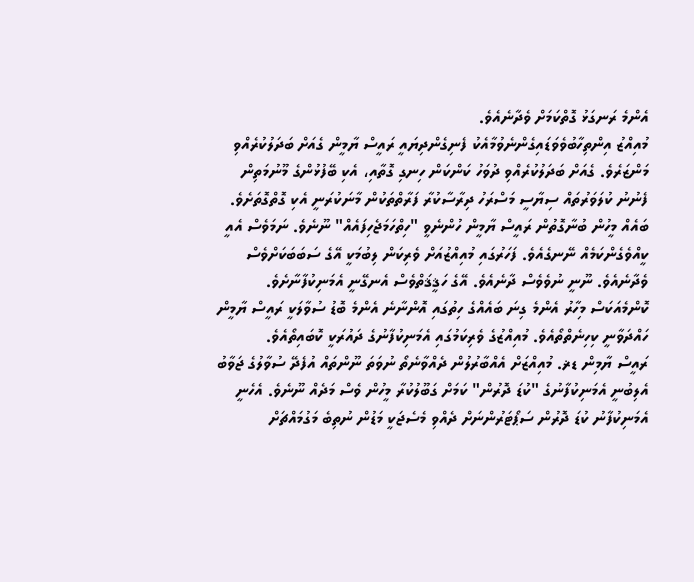އެންމެ ރަނގަޅު ގޮތްކަމަށް ވެދާނެއެވެ.
މުއިއްޒު އިންތިހާބުވެވަޑައިގެންނެވުމާއެކު ފެނިގެންދިޔައީ ރައީސް ޔާމީން ގެއަށް ބަދަލުކުރެއްވި މަންޒަރެވެ. ގެއަށް ބަދަލުކުރެއްވި ދުވަހު ކަންކަން ހިނގި ގޮތާއި، އެކި ބޭފުޅުންގެ މޫނުމަތިން ފެނުނު ކުލަވަރުތައް ސިޔާސީ މަސްރަހު ދިރާސާކުރާ ފަރާތްތަކުން މާނަކުރަނީ އެކި ގޮތްގޮތަށެވެ. ބައެއް މީހުން ބުނާގޮތުން ރައީސް ޔާމީން ހުންނެވީ "ހިތްހަމަޖެހިފައެއް" ނޫނެވެ. ނަމަވެސް އެއީ ކީއްވެގެންކަމެއް ނޭނގެއެވެ. ފަހަރުގައި މުއިއްޒުއަށް ވެރިކަން ލިބުމަކީ އޭގެ ސަބަބަކަށްވެސް ވެދާނެއެވެ. ނޫނީ ނުވެވެސް ދާނެއެވެ. އޭގެ ހަޤީޤަތްވެސް އެނގޭނީ އެމަނިކުފާނާށެވެ.
ކޮންމެއަކަސް މިހާރު އެންމެ ގިނަ ބައެއްގެ ހިތުގައި އޮންނާނެ އެންމެ ބޮޑު ސުވާލަކީ ރައީސް ޔާމީން ހައްދަވާނީ ކިހިނެތްތޯއެވެ. މުއިއްޒުގެ ވެރިކަމުގައި އެމަނިކުފާނުގެ ދައުރަކީ ކޮބައިތޯއެވެ.
ރައީސް ޔާމިން ޑޜ. މުއިއްޒަށް އެއްބާރުލުން ދެއްވާނެތޯ ނުވަތަ ނޫންތައް އުފެދޭ ސުވާލުގެ ޖަވާބު އެލިބުނީ އެމަނިކުފާނުގެ "ކުޑަ ދޮރުން" ކަމަށް ގަބޫލުކުރާ މީހުން ވެސް މަދެއް ނޫނެވެ. އެހެނީ އެމަނިކުފާނު ކުޑަ ދޮރުން ސަޕޯޓަރުންނަށް ދެއްވި މެސެޖަކީ މަޑުން ނުތިބެ މަގުމައްޗަށް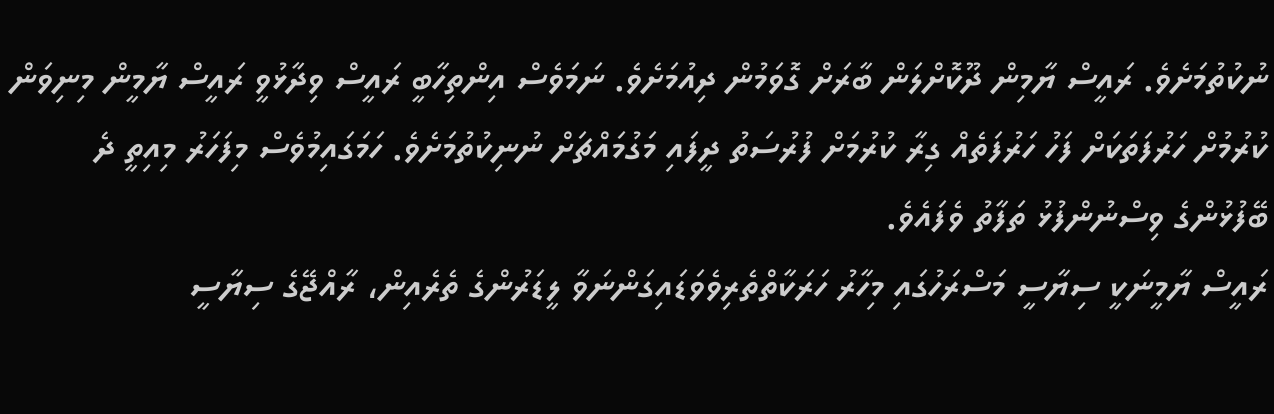ނުކުތުމަށެވެ. ރައީސް ޔާމިން ދޫކޮށްލަން ބާރަށް ގޮވަމުން ދިއުމަށެވެ. ނަމަވެސް އިންތިހާބީ ރައީސް ވިދާޅުވީ ރައީސް ޔާމީން މިނިވަން ކުރުމުށް ހަރުފަތަކަށް ފަހު ހަރުފަތެއް ގިރާ ކުރުމަށް ފުރުސަތު ދީފައި މަގުމައްޗަށް ނުނިކުތުމަށެވެ. ހަމަގައިމުވެސް މިފަހަރު މިއިތީ ދެ ބޭފުޅުންގެ ވިސްނުންފުޅު ތަފާތު ވެފައެވެ.
ރައީސް ޔާމީނަކީ ސިޔާސީ މަސްރަހުގައި މިހާރު ހަރަކާތްތެރިވެވަޑައިގަންނަވާ ލީޑަރުންގެ ތެރެއިން، ރާއްޖޭގެ ސިޔާސީ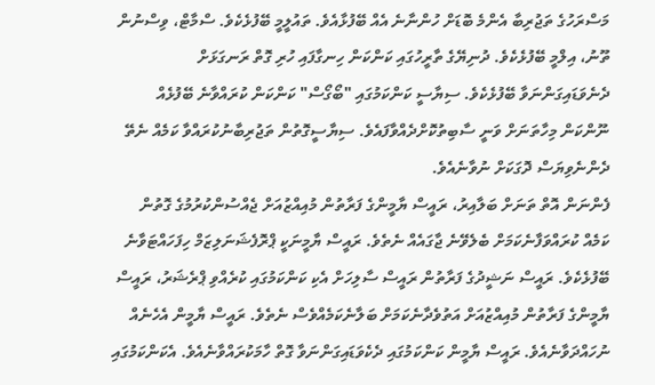މަސްރަހުގެ ތަޖުރިބާ އެންމެ ބޮޑަށް ހުންނާނެ އެއް ބޭފުޅާއެވެ. ތައުލީމީ ބޭފުޅެކެވެ. ސްމާޓް، ވިސްނުން ތޫނު، އިލްމީ ބޭފުޅެކެވެ. ދުނިޔޭގެ ތާރީހުގައި ކަންކަން ހިނގާފައި ހުރި ގޮތް ރަނގަޅަށް ދެނެވަޑައިގަންނަވާ ބޭފުޅެކެވެ. ސިޔާސީ ކަންކަމުގައި "ބޯގޯސް" ކަންކަން ކުރައްވާނެ ބޭފުޅެއް ނޫންކަން މިހާތަނަށް ވަނީ ސާބިތުކޮށްދެއްވާފައެވެ. ސިޔާސީގޮތުން ތަޖުރިބާނުކުރައްވާ ކަމެއް ނެތޭ ދެންނެވިޔަސް ދޮގަކަށް ނުވާނެއެވެ.
ފެންނަން އޮތް ތަނަށް ބަލާއިރު، ރައީސް ޔާމީންގެ ފަރާތުން މުއިއްޒުއަށް ޖެއްސުންކުރުމުގެ ގޮތުން ކަމެއް ކުރައްވަފާނެކަމަށް ބެލެވޭނެ ޖާގައެއް ނެތެވެ. ރައީސް ޔާމީނަކީ ޕްރޮފެޝަނަލިޒަމް ހިފަހައްޓަވާނެ ބޭފުޅެކެވެ. ރައީސް ނަޝީދުގެ ފަރާތުން ރައީސް ސާލިހަށް އެކި ކަންކަމުގައި ކުރެއްވި ޕްރެޝަރު، ރައީސް ޔާމީންގެ ފަރާތުން މުއިއްޒުއަށް އަތުވެދާނެކަމަށް ބަލާނެކަމެއްވެސް ނެތެވެ. ރައީސް ޔާމީން އެހެނެއް ނުހައްދަވާނެއެވެ. ރައީސް ޔާމީން ކަންކަމުގައި ދެކެވަޑައިގަންނަވާ ގޮތް ހާމަކުރައްވާނެއެވެ. އެކަންކަމުގައި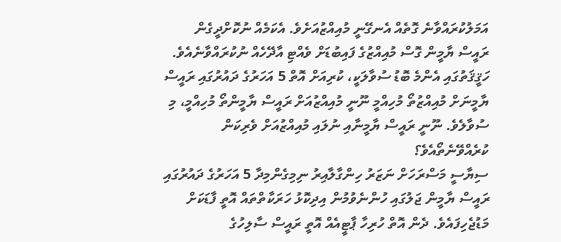އަމަލުކުރައްވާނެ ގޮތެއް އެނގޭނީ މުއިއްޒުއަށެވެ. އެކަމެއް ނުކޮށްދީގެން ރައީސް ޔާމީން ގޮސް މުއިއްޒުގެ ފައިބުޑަށް ވެއްޓި އާދޭހެއް ނުކުރައްވާނެއެވެ.
ހަޤީޤަތުގައި އެންމެ ބޮޑު ސުވާލަކީ، ކުރިއަށް އޮތް 5 އަހަރުގެ ދައުރުގައި ރައީސް ޔާމީނަށް މުއިއްޒުތޯ މުހިއްމީ ނޫނީ މުއިއްޒުއަށް ރައީސް ޔާމީންތޯ މުހިއްމީ، މި ސުވާލެވެ. ނޫނީ ރައީސް ޔާމީނާއި ނުލައި މުއިއްޒުއަށް ވެރިކަން ކުރެއްވޭނެތޯއެވެ؟
ސިޔާސީ މަސްރަހަށް ނަޒަރު ހިންގާލާއިރު ނިމިގެންމިދާ 5 އަހަރުގެ ދައުރުގައި ރައީސް ޔާމީން ޖަލުގައި ހުންނެވުމުން އިދިކޮޅު ހަރަކާތްތައް އޮތީ ފާޑަކަށް މަޑުޖެހިފައެވެ. ދެން އޮތް ހުރިހާ ޕާޓީއެއް އޮތީ ރައީސް ސާލިހުގެ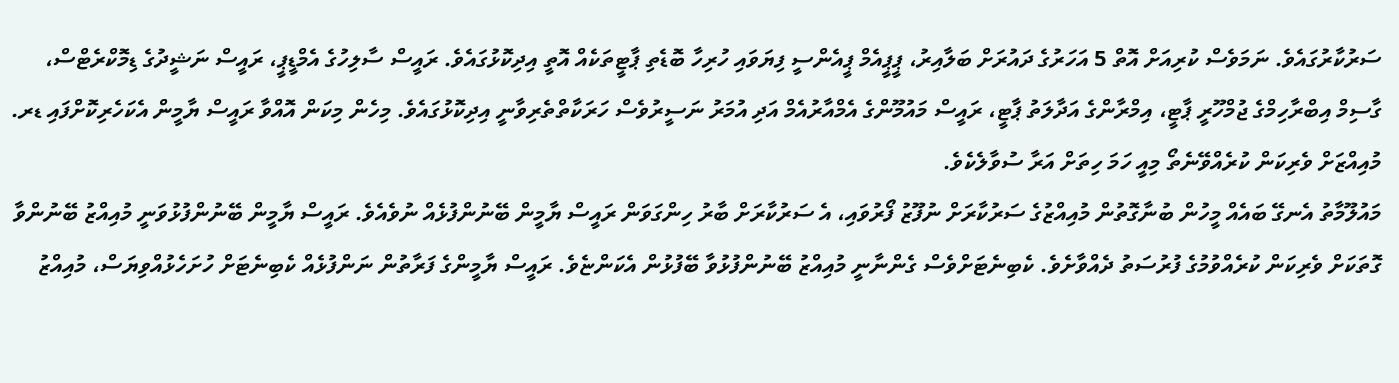ސަރުކާރުގައެވެ. ނަމަވެސް ކުރިއަށް އޮތް 5 އަހަރުގެ ދައުރަށް ބަލާއިރު، ޕީޕީއެމް ޕީއެންސީ ފިޔަވައި ހުރިހާ ބޮޑެތި ޕާޓީތަކެއް އޮތީ އިދިކޮޅުގައެވެ. ރައީސް ސާލިހުގެ އެމްޑީޕީ، ރައީސް ނަޝީދުގެ ޑިމޮކްރެޓްސް، ގާސިމް އިބްރާހިމްގެ ޖުމްހޫރީ ޕާޓީ، އިމްރާންގެ އަދާލަތު ޕާޓީ، ރައީސް މައުމޫންގެ އެމްއާރުއެމް އަދި އުމަރު ނަސީރުވެސް ހަރަކާތްތެރިވާނީ އިދިކޮޅުގައެވެ. މިހެން މިކަން އޮއްވާ ރައީސް ޔާމީން އެކަހެރިކޮށްފައި ޑރ. މުއިއްޒަށް ވެރިކަން ކުރެއްވޭނެތޯ މިއީ ހަމަ ހިތަށް އަރާ ސުވާލެކެވެ.
މައުލޫމާތު އެނގޭ ބައެއް މީހުން ބުނާގޮތުން މުއިއްޒުގެ ސަރުކާރަށް ނުފޫޒު ފޯރުވައި، އެ ސަރުކާރަށް ބާރު ހިންގަވަން ރައީސް ޔާމީން ބޭނުންފުޅެއް ނުވެއެވެ. ރައީސް ޔާމީން ބޭނުންފުޅުވަނީ މުއިއްޒު ބޭނުންވާ ގޮތަކަށް ވެރިކަން ކުރެއްވުމުގެ ފުރުސަތު ދެއްވާށެވެ. ކެބިނެޓަށްވެސް ގެންނާނީ މުއިއްޒު ބޭނުންފުޅުވާ ބޭފުޅުން އެކަންޏެވެ. ރައީސް ޔާމީންގެ ފަރާތުން ނަންފުޅެއް ކެބިނެޓަށް ހުށަހެޅުއްވިޔަސް، މުއިއްޒު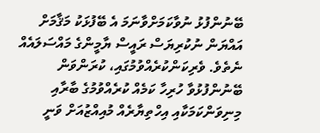ބޭނުންފުޅު ނުވާކަމަށްވާނަމަ އެ ބޭފުޅަކު މަޤާމަށް އައްޔަން ނުކުރިޔަސް ރައީސް ޔާމީންގެ މައްސަލައެއް ނެތެވެ. ވެރިކަންކުރެއްވުމުގައި، ކުރަންވަން ބޭނުންފުޅުވާ ހުރިހާ ކަމެއް ކުރެއްވުމުގެ ބާރާއި މިނިވަންކަމަކާއި އިހްތިޔާރެއް މުއިއްޒުއަށް ވަނީ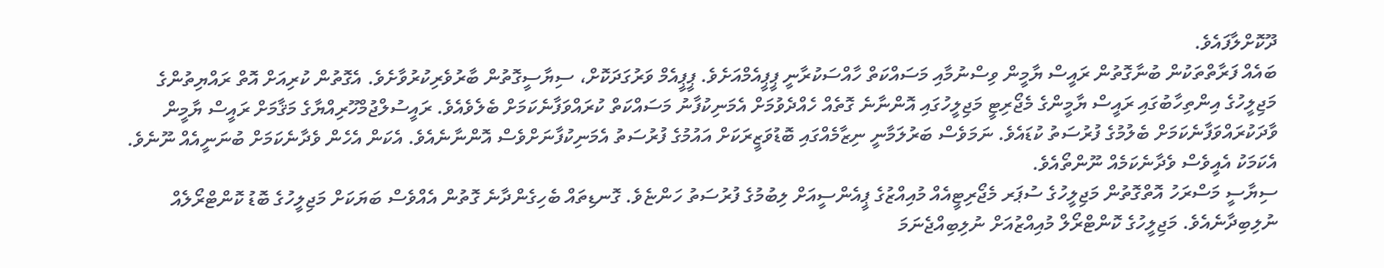ދޫކޮށްލާފައެވެ.
ބައެއް ފަރާތްތަކުން ބުނާގޮތުން ރައީސް ޔާމީން ވިސްނުމާއި މަސައްކަތް ހާއްސަކުރާނީ ޕީޕީއެމްއަށެވެ. ޕީޕީއެމް ވަރުގަދަކޮށް، ސިޔާސީގޮތުން ބާރުވެރިކުރުވާށެވެ. އެގޮތުން ކުރިއަށް އޮތް ރައްޔިތުންގެ މަޖިލީހުގެ އިންތިހާބުގައި ރައީސް ޔާމީންގެ މެޖޯރިޓީ މަޖިލީހުގައި އޮންނާނެ ގޮތެއް ހެއްދެވުމަށް އެމަނިކުފާނު މަސައްކަތް ކުރައްވަފާނެކަމަށް ބެލެވެއެވެ. ރައީސުލްޖުމްހޫރިއްޔާގެ މަޤާމަށް ރައީސް ޔާމީން ވާދަކުރައްވަފާނެކަމަށް ބެލުމުގެ ފުރުސަތު ކުޑައެވެ. ނަމަވެސް ބަރުލަމާނީ ނިޒާމެއްގައި ބޮޑުވަޒީރަކަށް އައުމުގެ ފުރުސަތު އެމަނިކުފާނަށްވެސް އޮންނާނެއެވެ. އެކަން އެހެން ވެދާނެކަމަށް ބުނަނީއެއް ނޫނެވެ. އެކަމަކު އެއީވެސް ވެދާނެކަމެއް ނޫންތޯއެވެ.
ސިޔާސީ މަސްރަހު އޮތްގޮތުން މަޖިލީހުގެ ސުޕަރ މެޖޯރިޓީއެއް މުއިއްޒުގެ ޕީއެންސީއަށް ލިބުމުގެ ފުރުސަތު ހަންޏެވެ. ގޮނޑިތައް ބެހިގެންދާނެ ގޮތުން އެއްވެސް ބަޔަކަށް މަޖިލީހުގެ ބޮޑު ކޮންޓްރޯލެއް ނުލިބިދާނެއެވެ. މަޖިލީހުގެ ކޮންޓްރޯލް މުއިއްޒުއަށް ނުލިބިއްޖެނަމަ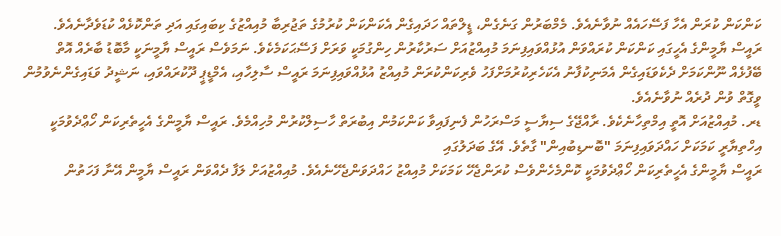ކަންކަން ކުރަން އެހާ ފަސޭހައެއް ނުވާނެއެވެ. މެމްބަރުން ގަނެގެން، ޑީލްތައް ހަދައިގެން އެކަންކަން ކުރުމުގެ ތަޖުރިބާ މުއިއްޒުގެ ކިބައިގައި އަދި ތަންކޮޅެއް ކުޑަވެދާނެއެވެ.
ރައީސް ޔާމީންގެ އެހީގައި ކަންކަން ކުރައްވަން އުޅުއްވައިފިނަމަ މުއިއްޒުއަށް ސަރުކާރުން ހިންގުމަކީ ވަރަށް ފަސޭޙަކަމެކެވެ. ނަމަވެސް ރައީސް ޔާމީނަކީ މާބޮޑު ބާރެއް އޮތް ބޭފުޅެއް ނޫންކަމަށް ދެކެވަޑައިގެން އެމަނިކުފާނު އެކަހެރިކުރުމަށްފަހު ވެރިކަންކުރަން މުއިއްޒު އުޅުއްވައިފިނަމަ ރައީސް ސާލިހާއި، އެމްޑީޕީ ދޫކުރައްވައި، ނަޝީދު ވަޑައިގެންނެވުމުން ވީގޮތް ވުން ދުރެއް ނުވާނެއެވެ.
ޑރ. މުއިއްޒުއަށް އޮތީ އިމްތިހާނެކެވެ. ރާއްޖޭގެ ސިޔާސީ މަސްރަހުން ފެނިފައިވާ ކަންކަމުން އިބުރަތް ހާސިލްކުރުން މުހިއްމެވެ. ރައީސް ޔާމީންގެ އެހީތެރިކަން ހޯޢްދެވުމަކީ އިހްތިޔާރީ ކަމަކަށް ހައްދަވައިފިނަމަ "ބޮނޑިބުއިން" ގާތެވެ. އޭގެ ބަދަލުގައި
ރައީސް ޔާމީންގެ އެހީތެރިކަން ހޯޢްދެވުމަކީ ކޮންމެހެންވެސް ކުރަންޖެހޭ ކަމަކަށް މުއިއްޒު ހައްދަވަންޖެހޭނެއެވެ. މުއިއްޒުއަށް ލަފާ ދެއްވަން ރައީސް ޔާމީން އޭނާ ފަހަތުން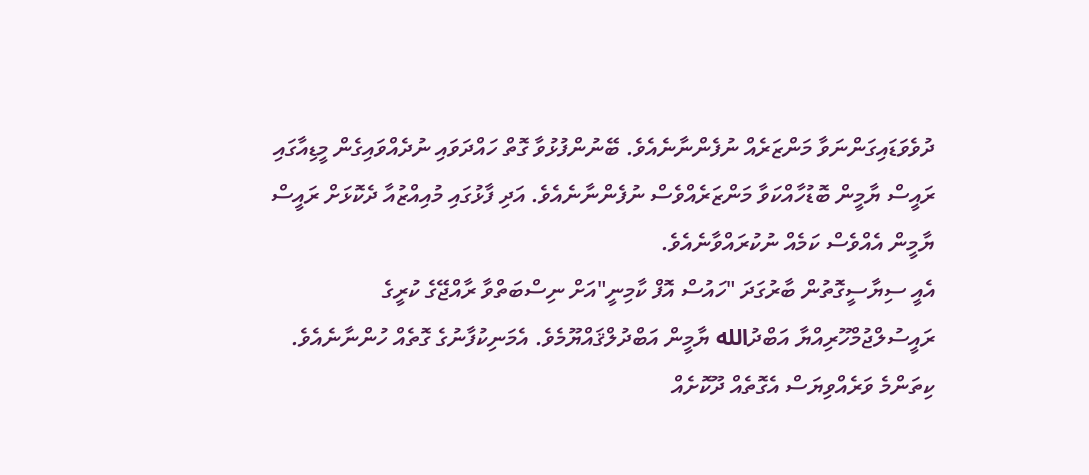ދުވެވަޑައިގަންނަވާ މަންޒަރެއް ނުފެންނާނެއެވެ. ބޭނުންފުޅުވާ ގޮތް ހައްދަވައި ނުދެއްވައިގެން މީޑިއާގައި ރައީސް ޔާމީން ބޮޑުހާއްކަވާ މަންޒަރެއްވެސް ނުފެންނާނެއެވެ. އަދި ފާޅުގައި މުއިއްޒުއާ ދެކޮޅަށް ރައީސް ޔާމީން އެއްވެސް ކަމެއް ނުކުރައްވާނެއެވެ.
އެއީ ސިޔާސީގޮތުން ބާރުގަދަ "ހައުސް އޮފް ކާމިނީ"އަށް ނިސްބަތްވާ ރާއްޖޭގެ ކުރީގެ ރައީސުލްޖުމްހޫރިއްޔާ އަބްދުالله ޔާމީން އަބްދުލްޤައްޔޫމެވެ. އެމަނިކުފާނުގެ ގޮތެއް ހުންނާނެއެވެ. ކިތަންމެ ވަރެއްވިޔަސް އެގޮތެއް ދޫކޮށެއް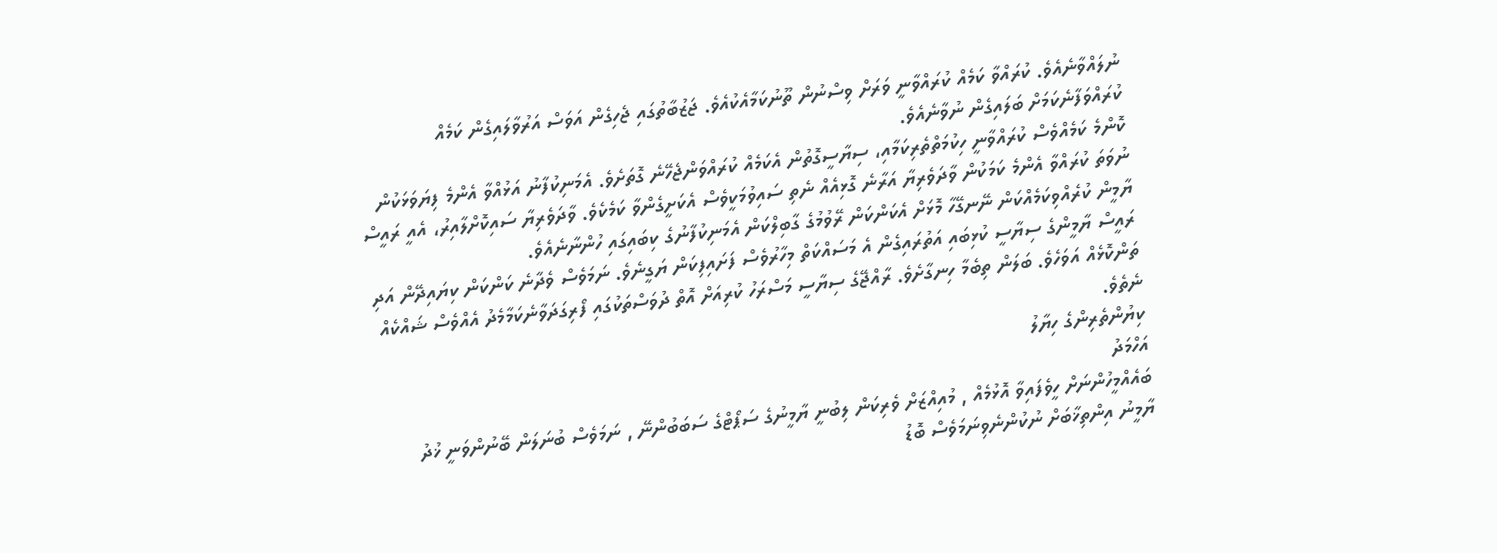ނުލައްވާނެއެވެ. ކުރައްވާ ކަމެއް ކުރައްވާނީ ވަރަށް ވިސްނުން ތޫނުކަމާއެކުއެވެ. ޖަޒުބާތުގައި ޖެހިގެން އަވަސް އަރުވާލައިގެން ކަމެއް ކުރައްވަފާނެކަމަށް ބަލައިގެން ނުވާނެއެވެ.
ކޮންމެ ކަމެއްވެސް ކުރައްވާނީ ހިކުމަތްތެރިކަމާއި، ސިޔާސީގޮތުން އެކަމެއް ކުރައްވަންޖެހޭނެ ގޮތަށެވެ. އެމަނިކުފާނު އަޅުއްވާ އެންމެ ފިޔަވަޅަކުން ނުވަތަ ކުރައްވާ އެންމެ ކަމަކުން ވާދަވެރިޔާ އަރާނެ ގޮޅިއެއް ނެތި ސައިވުމަކީވެސް އެކަށީގެންވާ ކަމެކެވެ. ވާދަވެރިޔާ ސައިކޮށްލާއިރު، އެއީ ރައީސް ޔާމީން ކުރެއްވިކަމެއްކަން ނޭނގޭހާ މޮޅަށް އެކަންކަން ރޭވުމުގެ ގާބިލްކަން އެމަނިކުފާނުގެ ކިބައިގައި ހުންނާނެއެވެ.
ރައީސް ޔާމީންގެ ސިޔާސީ ކުޅިބައި އަތުރައިގެން އެ މަސައްކަތް މިހާރުވެސް ފަށައިފިކަން ޔަގީނެވެ. ނަމަވެސް ވެދާނެ ކަންކަން ކިޔައިދޭން އަދި ތަންކޮޅެއް އަވަހެވެ. ބަލަން ތިބެމާ ހިނގާށެވެ. ރާއްޖޭގެ ސިޔާސީ މަސްރަހު ކުރިއަށް އޮތް ދުވަސްތަކުގައި ފޯރިގަދަވާނެކަމާމެދު އެއްވެސް ޝައްކެއް ނެތެވެ.
ކިޔުންތެރިންގެ ހިޔާލު
އަހްމަދު
ބައެއްމީހުންނަށް ހީވެފައިވާ އޮޅުމެއް , މުއިއްޒަށް ވެރިކަން ލިބުނީ ޔާމީނުގެ ސަޕޯޓްގެ ސަބަބުންނޭ , ނަމަވެސް ބުނަލަން ބޭނުންވަނީ ޚުދު ޔާމީނު އިންތިޚާބަށް ނުކުންނެވިނަމަވެސް ބޮޑު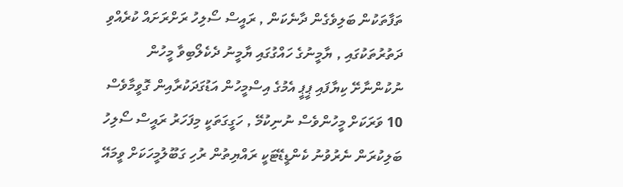ތަފާތަކުން ބަލިވެގެން ދާނެކަން , ރައީސް ސޯލިހު ރަށްރަށައް ކުރެއްވި ދަތުރުތަކުގައި , ޔާމީނުގެ ހައްގުގައި ޔާމީނު ދެކެލޯބިވާ މީހުން ނުކުންނާށޭ ކިޔާފައި ޕީޕީ އެމުގެ އިސްމީހުން އަޑުގަދަކުރާއިން ގޮވީމާވެސް 10 ވަރަކަށް މީހުންވެސް ނުނިކުމޭ , ހަގީގަތަކީ މިފަހަރު ރައީސް ސޯލިހު ބަލިކުރަން ނެރުވުނު ކެންޑީޑޭޓަކީ ރައްޔިތުން ރުހި ގަބޫލުމީހަކަށް ވީމައޭ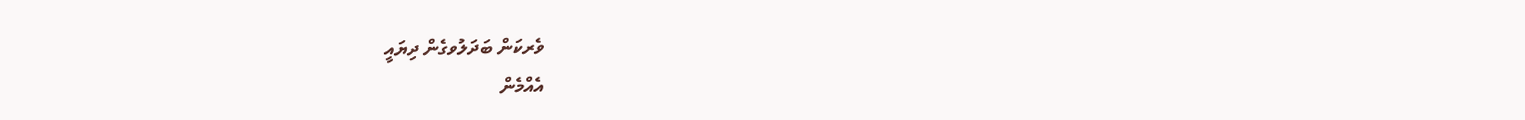ވެރކަން ބަދަލުވގެން ދިޔައީ
އެއްމެން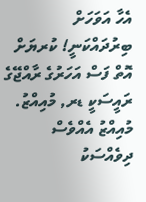އެހާ އަވަހަށް ބިރުދައްކަނީ! ކުރޔަށް އޮތް ފަސް އަހަރުގެ ރާއްޖޭގެ ރައީސަކީ ޑރ, މުއިއްޒު. މުއިއްޒު އެއްވެސް ދިވެއްސަކު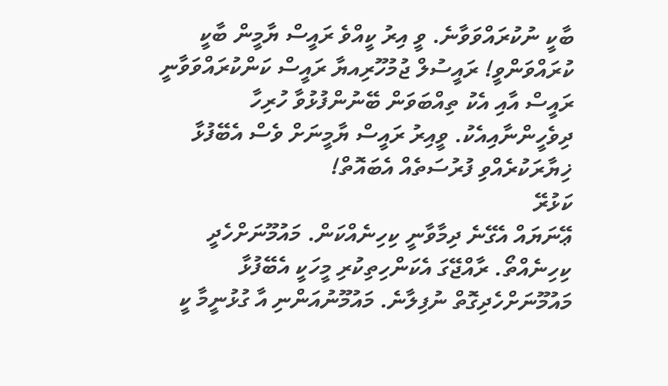ބާކީ ނުކުރައްވަވާނެ. ވީ އިރު ކީއްވެ ރައީސް ޔާމީން ބާކީ ކުރައްވަންވީ! ރައީސުލް ޖުމުހޫރިއޔާ ރައީސް ކަންކުރައްވަވާނީ ރައީސް އާއި އެކު ތިއްބަވަން ބޭނުންފުޅުވާ ހުރިހާ ދިވެހީންނާއިއެކު. ވީއިރު ރައީސް ޔާމީނަށް ވެސް އެބޭފުޅާ ޚިޔާރަކުރެއްވި ފުރުސަތެއް އެބައޮތް!
ކަޅުރޭ
ޢޭނަޔައް އެގޭނެ ދިމާވާނީ ކިހިނެއްކަން. މައުމޫނަށްހެދީ ކިހިނެއްތޯ. ރާއްޖޭގަ އެކަންހިތިކުރި މީހަކީ އެބޭފުޅާ މައުމޫނަށްހެދިގޮތް ނުފިލާނެ. މައުމޫނުއަންނި އާ ގުޅުނީމާ ކީ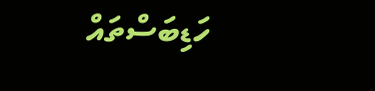ހަޑިބަސްތައް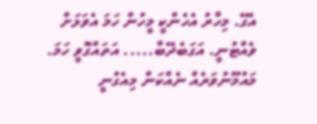އެގޭ. މިހާރު އެހެންކީ މީހުން ހަމަ އެވަޅަށް ވެއްޓުނީ. އަގަބެދޭބާ..... އަތައްގޮވީ ހަމަ. މައުމޫނުވަރެއް ނެއްކަން މިއެގުނީ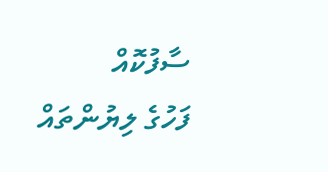ސާފުކޮއް
ފަހުގެ ލިޔުންތައް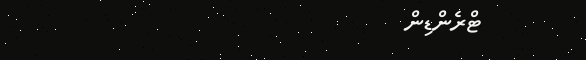ޓްރެންޑިން